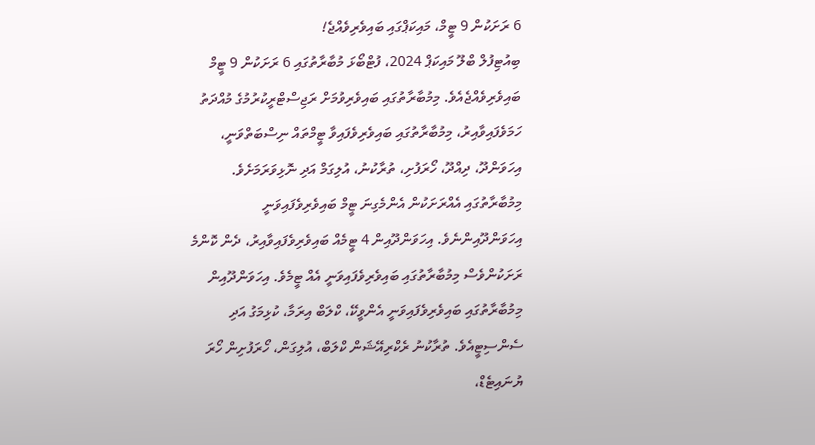6 ރަށަކުން 9 ޓީމް، މައިކަޕްގައި ބައިވެރިވެއްޖެ!
ބިއުޓިފުލް ބްލޫ މައިކަޕް 2024، ފުޓްބޯޅަ މުބާރާތުގައި 6 ރަށަކުން 9 ޓީމް ބައިވެރިވެއްޖެއެވެ. މިމުބާރާތުގައި ބައިވެރިވުމަށް ރަޖިސްޓްރީކުރުމުގެ މުއްދަތު ހަމަވެފައިވާއިރު، މިމުބާރާތުގައި ބައިވެރިވެފައިވާ ޓީމްތައް ނިސްބަތްވަނީ، އިހަވަންދޫ، ދިއްދޫ، ހޯރަފުށި، ތުރާކުނު، އުލިގަމް އަދި ނޮޅިވަރަމަށެވެ.
މިމުބާރާތުގައި އެއްރަށަކުން އެންމެގިނަ ޓީމް ބައިވެރިވެފައިވަނީ އިހަވަންދޫއިންނެވެ. އިހަވަންދޫއިން 4 ޓީމެއް ބައިވެރިވެފައިވާއިރު، ދެން ކޮންމެ ރަށަކުންވެސް މިމުބާރާތުގައި ބައިވެރިވެފައިވަނީ އެއް ޓީމެވެ. އިހަވަންދޫއިން މިމުބާރާތުގައި ބައިވެރިވެފައިވަނީ އެންވީކޭ، ކްލަބް އިރަމާ، ކުޅިމަގު އަދި ސެންސިޓީއެވެ. ތުރާކުނު ރެކްރިއޭޝަން ކްލަބް، އުލިގަން، ހޯރަފުށިން ހޯރަ ޔުނައިޓެޑް،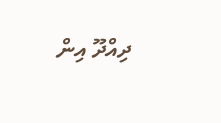ދިއްދޫ އިން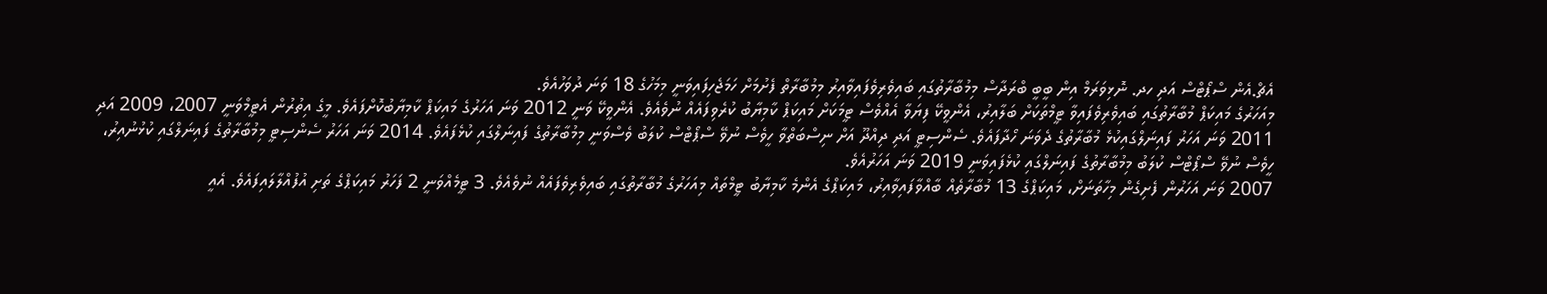އެޗް.އެން ސްޕޯޓްސް އަދި ހދ. ނޮޅިވަރަމް އިން ބީބީ ބްރަދާސް މިމުބާރާތުގައި ބައިވެރިވެފައިވާއިރު މިމުބާރާތް ފެށުމަށް ހަމަޖެހިފައިވަނީ މިމަހުގެ 18 ވަނަ ދުވަހުއެވެ.
މިއަހަރުގެ މައިކަޕް މުބާރާތުގައި ބައިވެރިވެފައިވާ ޓީމްތަކަށް ބަލާއިރު، އެންވީކޭ ފިޔަވާ އެއްވެސް ޓީމަކަށް މައިކަޕް ކާމިޔާބު ކުރެވިފައެއް ނުވެއެވެ. އެންވީކޭ ވަނީ 2012 ވަނަ އަހަރުގެ މައިކަޕް ކާމިޔާބުކޮށްފައެވެ. މީގެ އިތުރުން އެޓީމްވަނީ 2007، 2009 އަދި 2011 ވަނަ އަހަރު ފައިނަލްގައިކުޅެ މުބާރާތުގެ ދެވަނަ ހޯދާފައެވެ. ސެންސިޓީ އަދި ދިއްދޫ އަށް ނިސްބަތްވާ ހީވެސް ނުވޭ ސްޕޯޓްސް ކުލަބު ވެސްވަނީ މިމުބާރާތުގެ ފައިނަލްގައި ކުޅެފައެވެ. 2014 ވަނަ އަހަރު ސެންސިޓީ މިމުބާރާތުގެ ފައިނަލްގައި ކުޅުނުއިރު، ހީވެސް ނުވޭ ސްޕޯޓްސް ކުލަބު މިމުބާރާތުގެ ފައިނަލްގައި ކުޅެފައިވަނީ 2019 ވަނަ އަހަރުއެވެ.
2007 ވަނަ އަހަރުން ފެށިގެން މިހާތަނަށް، މައިކަޕްގެ 13 މުބާރާތެއް ބާއްވާފައިވާއިރު، މައިކަޕްގެ އެންމެ ކާމިޔާބު ޓީމްތައް މިއަހަރުގެ މުބާރާތުގައި ބައިވެރިވެފައެއް ނުވެއެވެ. 3 ޓީމެއްވަނީ 2 ފަހަރު މައިކަޕްގެ ތަށި އުފުއްލާލައިފައެވެ. އެއީ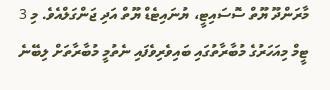މާރަންދޫ ޔޫތް ސޮސައިޓީ، ޔުނައިޓެޑް ޔޫތް އަދި ޖަންގަލްއެވެ. މި 3 ޓީމް މިއަހަރުގެ މުބާރާތުގައި ބައިވެރިވެފައި ނެތުމީ މުބާރާތަށް ލިބޭނެ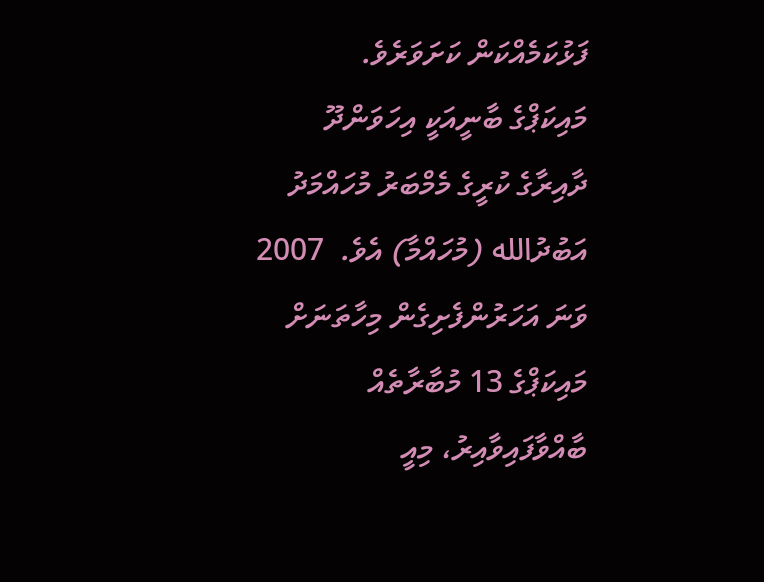ފަޅުކަމެއްކަން ކަށަވަރެވެ.
މައިކަޕްގެ ބާނީއަކީ އިހަވަންދޫ ދާއިރާގެ ކުރީގެ މެމްބަރު މުހައްމަދު އަބުދުالله (މުހައްމާ) އެވެ.  2007 ވަނަ އަހަރުންފެށިގެން މިހާތަނަށް މައިކަޕްގެ 13 މުބާރާތެއް ބާއްވާފައިވާއިރު، މިއީ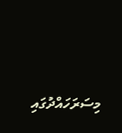މިސަރަހައްދުގައި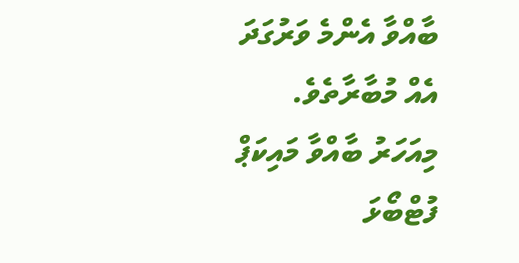ބާއްވާ އެންމެ ވަރުގަދަ އެއް މުބާރާތެވެ.  މިއަހަރު ބާއްވާ މައިކަޕް ފުޓްބޯޅަ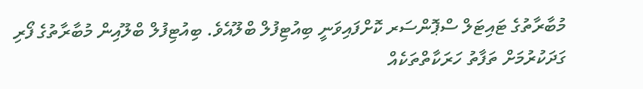މުބާރާތުގެ ޓައިޓަލް ސްޕޮންސަރ ކޮށްފައިވަނީ ބިއުޓިފުލް ބްލޫއެވެ. ބިއުޓިފުލް ބްލޫއިން މުބާރާތުގެ ފޯރި ގަދަކުރުމަށް ތަފާތު ހަރަކާތްތަކެއް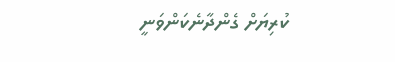ކުރިޔަށް ގެންދާނެކަންވަނީ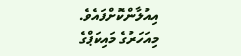އިއުލާންކޮށްފައެވެ. މިއަހަރުގެ މައިކަޕްގެ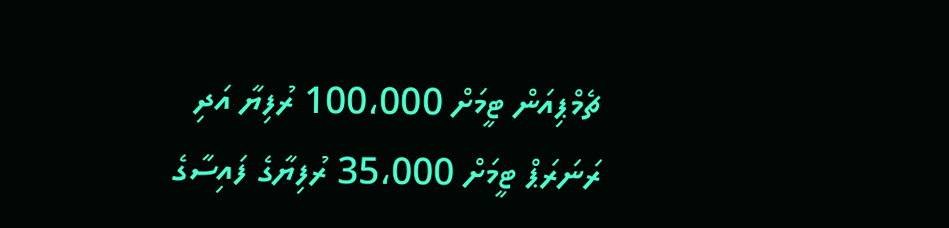ޗެމްޕިއަން ޓީމަށް 100،000 ރުފިޔާ އަދި ރަނަރަޕް ޓީމަށް 35،000 ރުފިޔާގެ ފައިސާގެ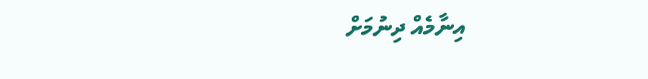އިނާމެއް ދިނުމަށް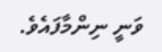ވަނީ ނިންމާފައެވެ.